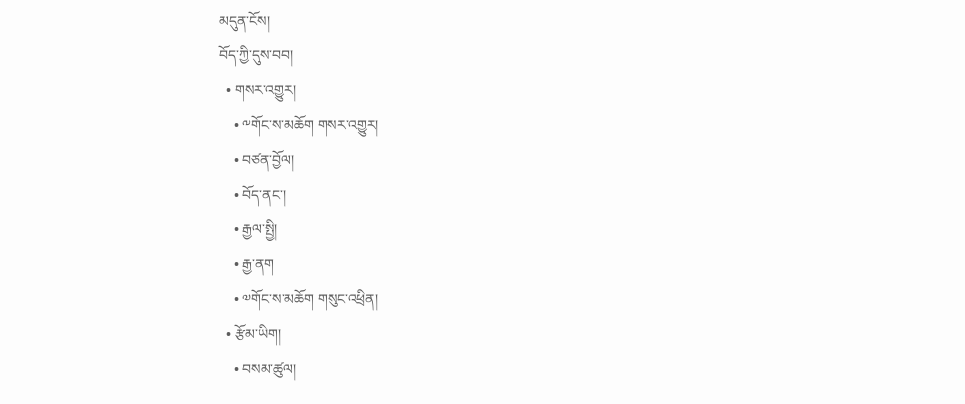མདུན་ངོས།
བོད་ཀྱི་དུས་བབ།
  • གསར་འགྱུར།
    • ༸གོང་ས་མཆོག གསར་འགྱུར།
    • བཙན་བྱོལ།
    • བོད་ནང་།
    • རྒྱལ་སྤྱི།
    • རྒྱ་ནག
    • ༧གོང་ས་མཆོག གསུང་འཕྲིན།
  • རྩོམ་ཡིག།
    • བསམ་ཚུལ།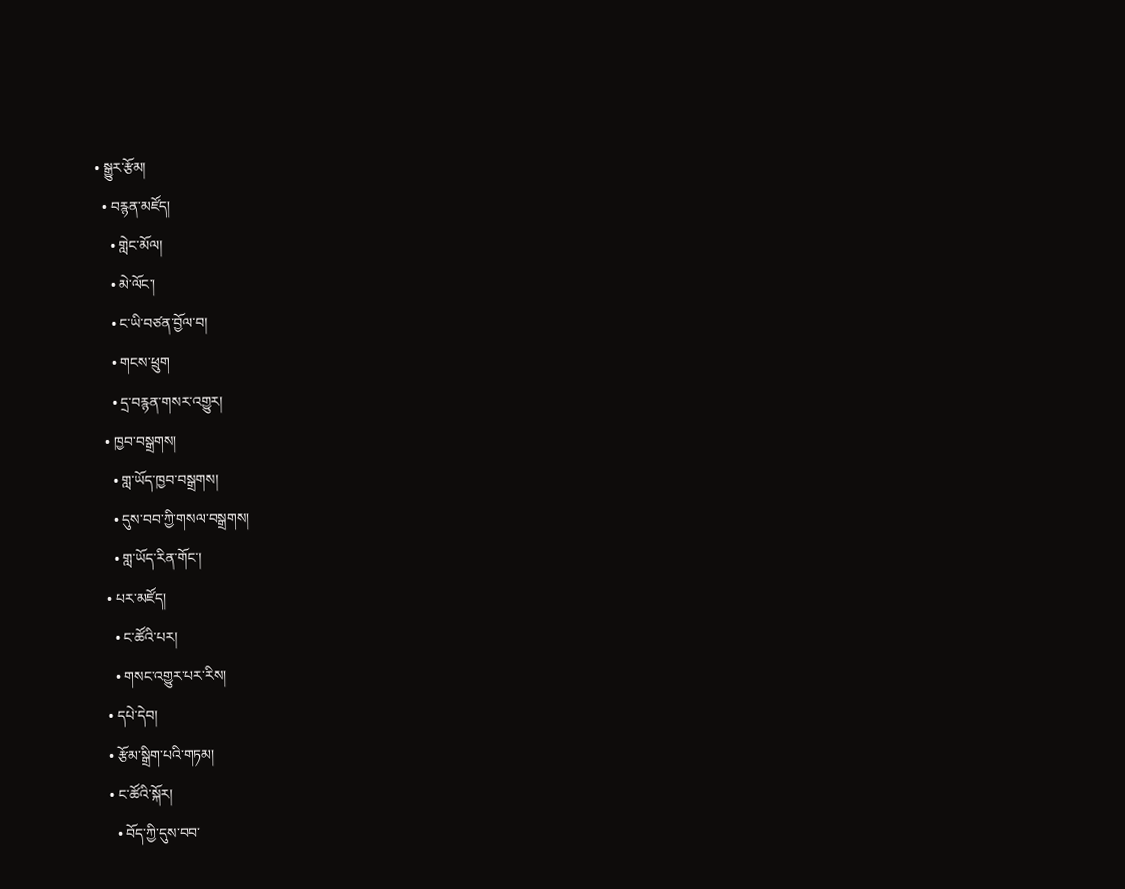• སྒྱུར་རྩོམ།
  • བརྙན་མཛོད།
    • གླེང་མོལ།
    • མེ་ལོང་།
    • ང་ཡི་བཙན་བྱོལ་བ།
    • གངས་ཕྲུག
    • དྲ་བརྙན་གསར་འགྱུར།
  • ཁྱབ་བསྒྲགས།
    • གླ་ཡོད་ཁྱབ་བསྒྲགས།
    • དུས་བབ་ཀྱི་གསལ་བསྒྲགས།
    • གླ་ཡོད་རིན་གོང་།
  • པར་མཛོད།
    • ང་ཚོའི་པར།
    • གསང་འགྱུར་པར་རིས།
  • དཔེ་དེབ།
  • རྩོམ་སྒྲིག་པའི་གཏམ།
  • ང་ཚོའི་སྐོར།
    • བོད་ཀྱི་དུས་བབ་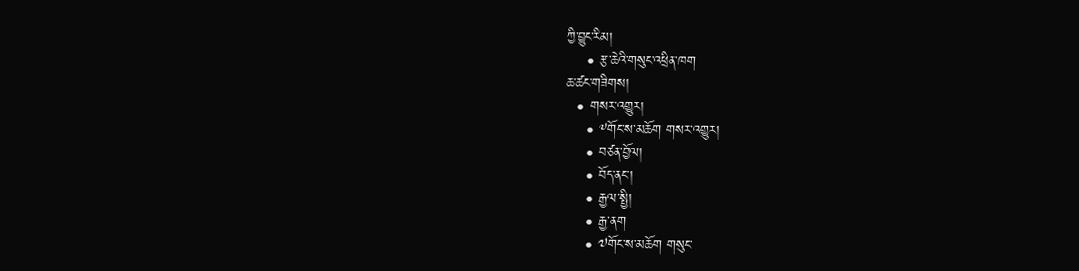ཀྱི་བྱུང་རིམ།
    • རྩ་ཆེའི་གསུང་འཕྲིན་ཁག
ཆ་ཚང་གཟིགས།
  • གསར་འགྱུར།
    • ༸གོང་ས་མཆོག གསར་འགྱུར།
    • བཙན་བྱོལ།
    • བོད་ནང་།
    • རྒྱལ་སྤྱི།
    • རྒྱ་ནག
    • ༧གོང་ས་མཆོག གསུང་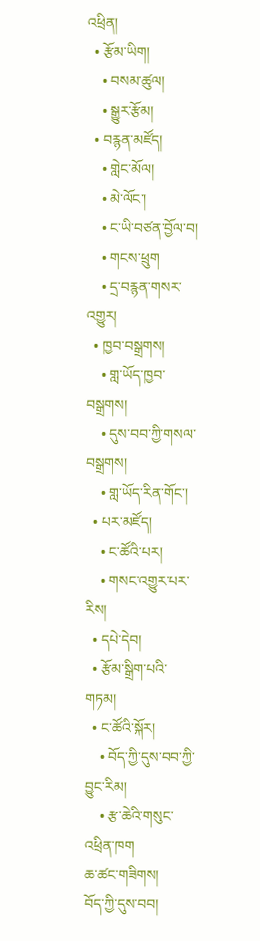འཕྲིན།
  • རྩོམ་ཡིག།
    • བསམ་ཚུལ།
    • སྒྱུར་རྩོམ།
  • བརྙན་མཛོད།
    • གླེང་མོལ།
    • མེ་ལོང་།
    • ང་ཡི་བཙན་བྱོལ་བ།
    • གངས་ཕྲུག
    • དྲ་བརྙན་གསར་འགྱུར།
  • ཁྱབ་བསྒྲགས།
    • གླ་ཡོད་ཁྱབ་བསྒྲགས།
    • དུས་བབ་ཀྱི་གསལ་བསྒྲགས།
    • གླ་ཡོད་རིན་གོང་།
  • པར་མཛོད།
    • ང་ཚོའི་པར།
    • གསང་འགྱུར་པར་རིས།
  • དཔེ་དེབ།
  • རྩོམ་སྒྲིག་པའི་གཏམ།
  • ང་ཚོའི་སྐོར།
    • བོད་ཀྱི་དུས་བབ་ཀྱི་བྱུང་རིམ།
    • རྩ་ཆེའི་གསུང་འཕྲིན་ཁག
ཆ་ཚང་གཟིགས།
བོད་ཀྱི་དུས་བབ།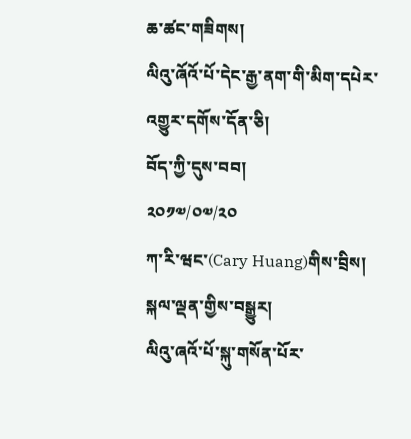ཆ་ཚང་གཟིགས།
ལིའུ་ཞོའོ་པོ་དེང་རྒྱ་ནག་གི་མིག་དཔེར་འགྱུར་དགོས་དོན་ཅི།
བོད་ཀྱི་དུས་བབ།
༢༠༡༧/༠༧/༢༠
ཀ་རི་ཝང་(Cary Huang)གིས་བྲིས།
སྐལ་ལྡན་གྱིས་བསྒྱུར།
ལིའུ་ཞའོ་པོ་སྐུ་གསོན་པོར་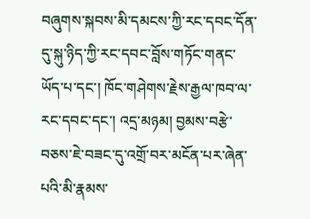བཞུགས་སྐབས་མི་དམངས་ཀྱི་རང་དབང་དོན་དུ་སྐུ་ཉིད་ཀྱི་རང་དབང་བློས་གཏོང་གནང་ཡོད་པ་དང་། ཁོང་གཤེགས་རྗེས་རྒྱལ་ཁབ་ལ་རང་དབང་དང་། འདྲ་མཉམ། བྱམས་བརྩེ་བཅས་ཇེ་བཟང་དུ་འགྲོ་བར་མངོན་པར་ཞེན་པའི་མི་རྣམས་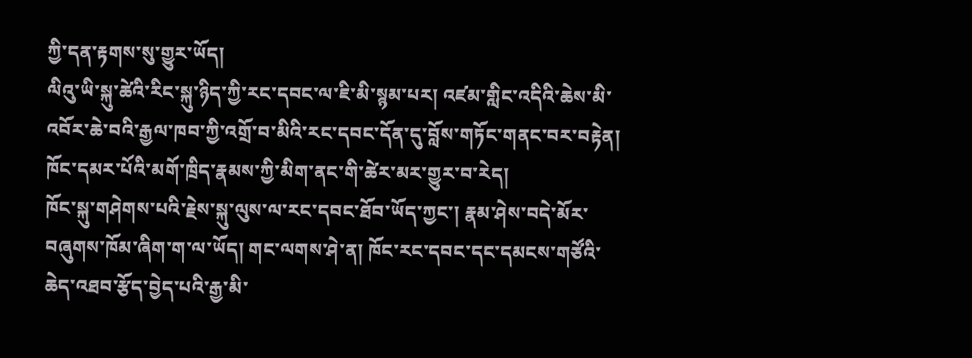ཀྱི་དན་རྟགས་སུ་གྱུར་ཡོད།
ལིའུ་ཡི་སྐུ་ཚེའི་རིང་སྐུ་ཉིད་ཀྱི་རང་དབང་ལ་ཇི་མི་སྙམ་པར། འཛམ་གླིང་འདིའི་ཆེས་མི་འབོར་ཆེ་བའི་རྒྱལ་ཁབ་ཀྱི་འགྲོ་བ་མིའི་རང་དབང་དོན་དུ་བློས་གཏོང་གནང་བར་བརྟེན། ཁོང་དམར་པོའི་མགོ་ཁྲིད་རྣམས་ཀྱི་མིག་ནང་གི་ཚེར་མར་གྱུར་བ་རེད།
ཁོང་སྐུ་གཤེགས་པའི་རྗེས་སྐུ་ལུས་ལ་རང་དབང་ཐོབ་ཡོད་ཀྱང་། རྣམ་ཤེས་བདེ་མོར་བཞུགས་ཁོམ་ཞིག་ག་ལ་ཡོད། གང་ལགས་ཤེ་ན། ཁོང་རང་དབང་དང་དམངས་གཙོའི་ཆེད་འཐབ་རྩོད་བྱེད་པའི་རྒྱ་མི་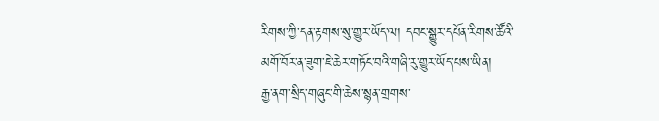རིགས་ཀྱི་དན་རྟགས་སུ་གྱུར་ཡོད་ལ། དབང་སྒྱུར་དཔོན་རིགས་ཚོའི་མགོ་བོར་ན་ཟུག་ཇེ་ཆེར་གཏོང་བའི་གཞི་རུ་གྱུར་ཡོད་པས་ཡིན།
རྒྱ་ནག་སྲིད་གཞུང་གི་ཆེས་སྙན་གྲགས་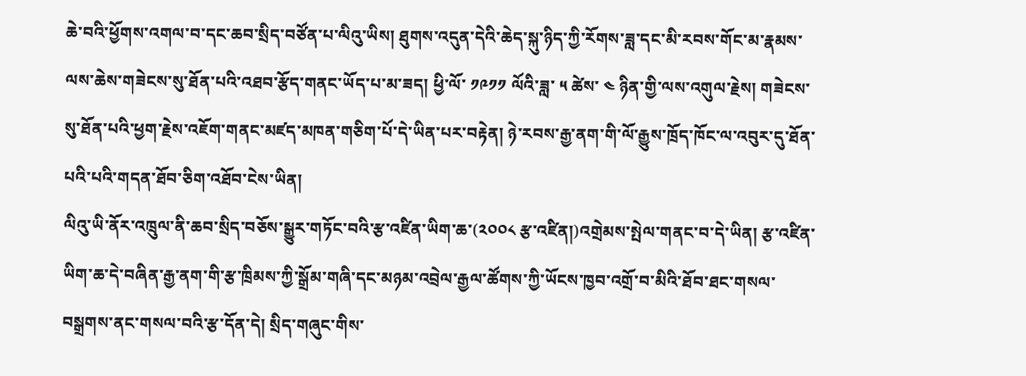ཆེ་བའི་ཕྱོགས་འགལ་བ་དང་ཆབ་སྲིད་བཙོན་པ་ལིའུ་ཡིས། ཐུགས་འདུན་དེའི་ཆེད་སྐུ་ཉིད་ཀྱི་རོགས་ཟླ་དང་མི་རབས་གོང་མ་རྣམས་ལས་ཆེས་གཟེངས་སུ་ཐོན་པའི་འཐབ་རྩོད་གནང་ཡོད་པ་མ་ཟད། ཕྱི་ལོ་ ༡༩༡༡ ལོའི་ཟླ་ ༥ ཚེས་ ༤ ཉིན་གྱི་ལས་འགུལ་རྗེས། གཟེངས་སུ་ཐོན་པའི་ཕྱག་རྗེས་འཇོག་གནང་མཛད་མཁན་གཅིག་པོ་དེ་ཡིན་པར་བརྟེན། ཉེ་རབས་རྒྱ་ནག་གི་ལོ་རྒྱུས་ཁྲོད་ཁོང་ལ་འབུར་དུ་ཐོན་པའི་པའི་གདན་ཐོབ་ཅིག་འཐོབ་ངེས་ཡིན།
ལིའུ་ཡི་ནོར་འཁྲུལ་ནི་ཆབ་སྲིད་བཅོས་སྒྱུར་གཏོང་བའི་རྩ་འཛིན་ཡིག་ཆ་(༢༠༠༨ རྩ་འཛིན།)འགྲེམས་སྤེལ་གནང་བ་དེ་ཡིན། རྩ་འཛིན་ཡིག་ཆ་དེ་བཞིན་རྒྱ་ནག་གི་རྩ་ཁྲིམས་ཀྱི་སྒྲོམ་གཞི་དང་མཉམ་འབྲེལ་རྒྱལ་ཚོགས་ཀྱི་ཡོངས་ཁྱབ་འགྲོ་བ་མིའི་ཐོབ་ཐང་གསལ་བསྒྲགས་ནང་གསལ་བའི་རྩ་དོན་དེ། སྲིད་གཞུང་གིས་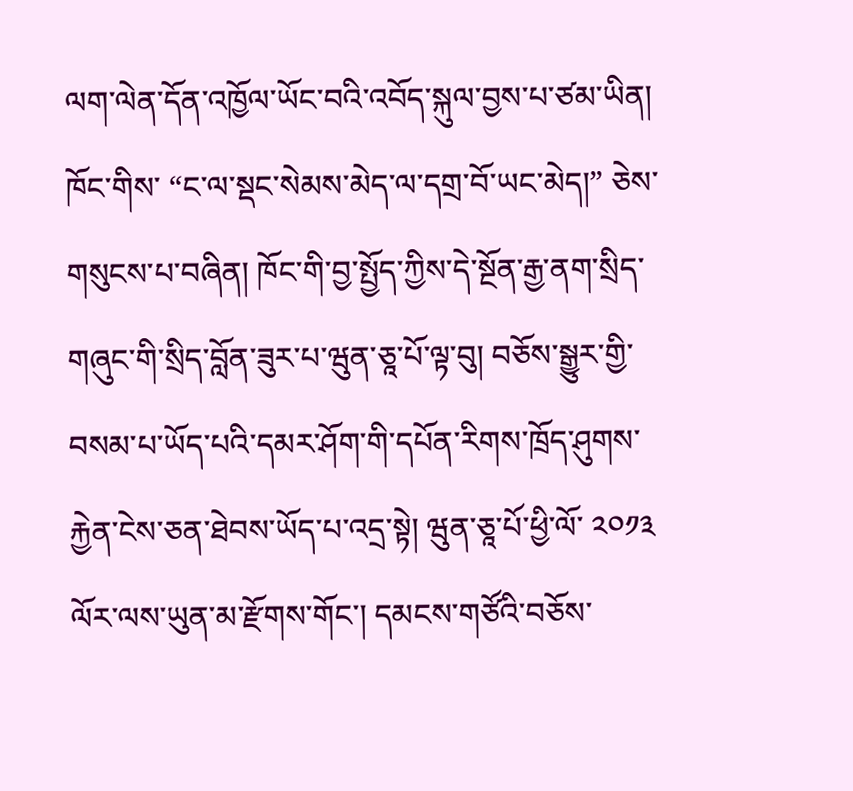ལག་ལེན་དོན་འཁྱོལ་ཡོང་བའི་འབོད་སྐུལ་བྱས་པ་ཙམ་ཡིན།
ཁོང་གིས་ “ང་ལ་སྡང་སེམས་མེད་ལ་དགྲ་བོ་ཡང་མེད།” ཅེས་གསུངས་པ་བཞིན། ཁོང་གི་བྱ་སྤྱོད་ཀྱིས་དེ་སྔོན་རྒྱ་ནག་སྲིད་གཞུང་གི་སྲིད་བློན་ཟུར་པ་ཝུན་ཅཱ་པོ་ལྟ་བུ། བཅོས་སྒྱུར་གྱི་བསམ་པ་ཡོད་པའི་དམར་ཤོག་གི་དཔོན་རིགས་ཁྲོད་ཤུགས་རྐྱེན་ངེས་ཅན་ཐེབས་ཡོད་པ་འདྲ་སྟེ། ཝུན་ཅཱ་པོ་ཕྱི་ལོ་ ༢༠༡༣ ལོར་ལས་ཡུན་མ་རྫོགས་གོང་། དམངས་གཙོའི་བཅོས་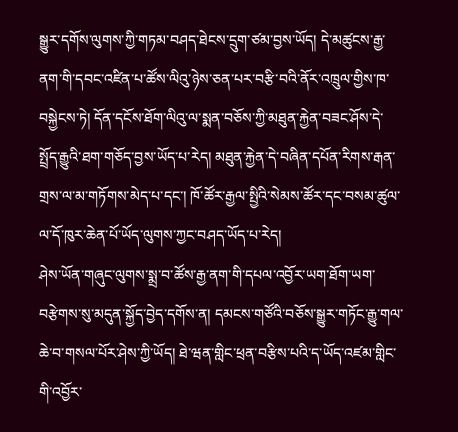སྒྱུར་དགོས་ལུགས་ཀྱི་གཏམ་བཤད་ཐེངས་དྲུག་ཙམ་བྱས་ཡོད། དེ་མཚུངས་རྒྱ་ནག་གི་དབང་འཛིན་པ་ཚོས་ལིའུ་ཉེས་ཅན་པར་བརྩི་བའི་ནོར་འཁྲུལ་གྱིས་ཁ་བསྐྱེངས་ཏེ། དོན་དངོས་ཐོག་ལིའུ་ལ་སྨན་བཅོས་ཀྱི་མཐུན་རྐྱེན་བཟང་ཤོས་དེ་སྤྲོད་རྒྱུའི་ཐག་གཅོད་བྱས་ཡོད་པ་རེད། མཐུན་རྐྱེན་དེ་བཞིན་དཔོན་རིགས་རྒན་གྲས་ལ་མ་གཏོགས་མེད་པ་དང་། ཁོ་ཚོར་རྒྱལ་སྤྱིའི་སེམས་ཚོར་དང་བསམ་ཚུལ་ལ་དོ་ཁུར་ཆེན་པོ་ཡོད་ལུགས་ཀྱང་བཤད་ཡོད་པ་རེད།
ཤེས་ཡོན་གཞུང་ལུགས་སྨྲ་བ་ཚོས་རྒྱ་ནག་གི་དཔལ་འབྱོར་ཡག་ཐོག་ཡག་བརྩེགས་སུ་མདུན་སྐྱོད་བྱེད་དགོས་ན། དམངས་གཙོའི་བཅོས་སྒྱུར་གཏོང་རྒྱུ་གལ་ཆེ་བ་གསལ་པོར་ཤེས་ཀྱི་ཡོད། ཐེ་ཝན་གླིང་ཕྲན་བརྩིས་པའི་ད་ཡོད་འཛམ་གླིང་གི་འབྱོར་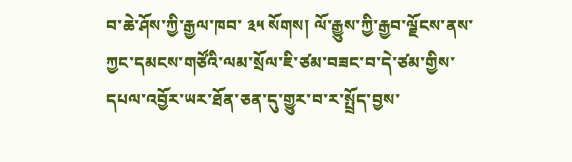བ་ཆེ་ཤོས་ཀྱི་རྒྱལ་ཁབ་ ༣༥ སོགས། ལོ་རྒྱུས་ཀྱི་རྒྱབ་ལྗོངས་ནས་ཀྱང་དམངས་གཙོའི་ལམ་སྲོལ་ཇི་ཙམ་བཟང་བ་དེ་ཙམ་གྱིས་དཔལ་འབྱོར་ཡར་ཐོན་ཅན་དུ་གྱུར་བ་ར་སྤྲོད་བྱས་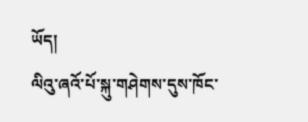ཡོད།
ལིའུ་ཞའོ་པོ་སྐུ་གཤེགས་དུས་ཁོང་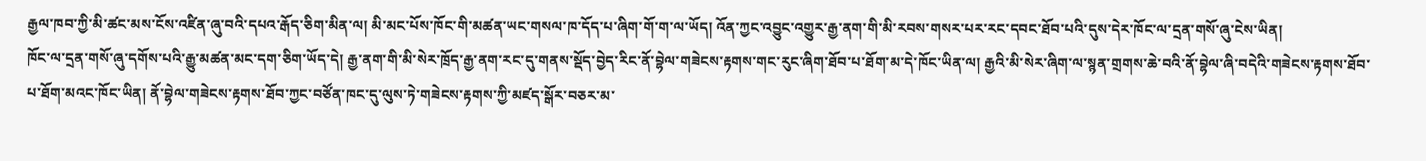རྒྱལ་ཁབ་ཀྱི་མི་ཚང་མས་ངོས་འཛིན་ཞུ་བའི་དཔའ་རྒོད་ཅིག་མིན་ལ། མི་མང་པོས་ཁོང་གི་མཚན་ཡང་གསལ་ཁ་དོད་པ་ཞིག་གོ་ག་ལ་ཡོད། འོན་ཀྱང་འབྱུང་འགྱུར་རྒྱ་ནག་གི་མི་རབས་གསར་པར་རང་དབང་ཐོབ་པའི་དུས་དེར་ཁོང་ལ་དྲན་གསོ་ཞུ་ངེས་ཡིན།
ཁོང་ལ་དྲན་གསོ་ཞུ་དགོས་པའི་རྒྱུ་མཚན་མང་དག་ཅིག་ཡོད་དེ། རྒྱ་ནག་གི་མི་སེར་ཁྲོད་རྒྱ་ནག་རང་དུ་གནས་སྡོད་བྱེད་རིང་ནོ་བྷེལ་གཟེངས་རྟགས་གང་རུང་ཞིག་ཐོབ་པ་ཐོག་མ་དེ་ཁོང་ཡིན་ལ། རྒྱའི་མི་སེར་ཞིག་ལ་སྙན་གྲགས་ཆེ་བའི་ནོ་བྷེལ་ཞི་བདེའི་གཟེངས་རྟགས་ཐོབ་པ་ཐོག་མའང་ཁོང་ཡིན། ནོ་བྷེལ་གཟེངས་རྟགས་ཐོབ་ཀྱང་བཙོན་ཁང་དུ་ལུས་ཏེ་གཟེངས་རྟགས་ཀྱི་མཛད་སྒོར་བཅར་མ་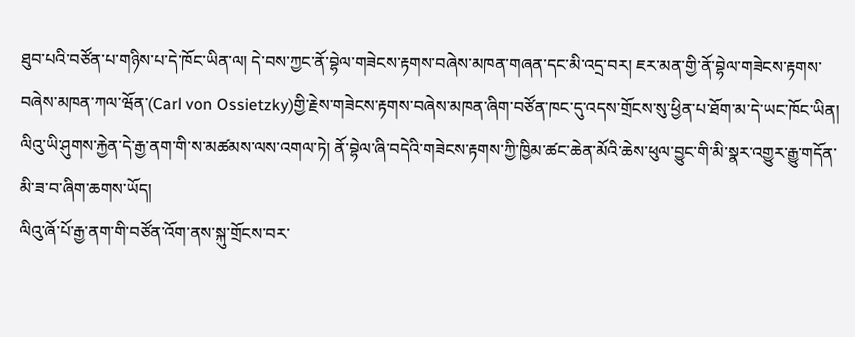ཐུབ་པའི་བཙོན་པ་གཉིས་པ་དེ་ཁོང་ཡིན་ལ། དེ་བས་ཀྱང་ནོ་བྷེལ་གཟེངས་རྟགས་བཞེས་མཁན་གཞན་དང་མི་འདྲ་བར། ཇར་མན་གྱི་ནོ་བྷེལ་གཟེངས་རྟགས་བཞེས་མཁན་ཀལ་ཝོན་(Carl von Ossietzky)གྱི་རྗེས་གཟེངས་རྟགས་བཞེས་མཁན་ཞིག་བཙོན་ཁང་དུ་འདས་གྲོངས་སུ་ཕྱིན་པ་ཐོག་མ་དེ་ཡང་ཁོང་ཡིན།
ལིའུ་ཡི་ཤུགས་རྐྱེན་དེ་རྒྱ་ནག་གི་ས་མཚམས་ལས་འགལ་ཏེ། ནོ་བྷེལ་ཞི་བདེའི་གཟེངས་རྟགས་ཀྱི་ཁྱིམ་ཚང་ཆེན་མོའི་ཆེས་ཕུལ་བྱུང་གི་མི་སྣར་འགྱུར་རྒྱུ་གདོན་མི་ཟ་བ་ཞིག་ཆགས་ཡོད།
ལིའུ་ཞོ་པོ་རྒྱ་ནག་གི་བཙོན་འོག་ནས་སྐུ་གྲོངས་བར་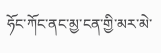ཧོང་ཀོང་ནང་མྱ་ངན་གྱི་མར་མེ་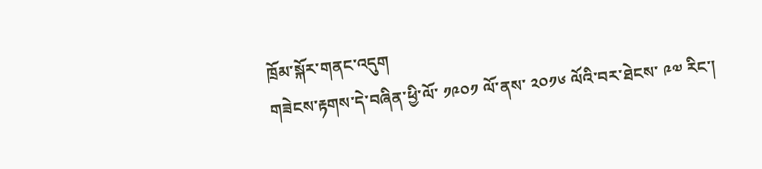ཁྲོམ་སྐོར་གནང་འདུག
གཟེངས་རྟགས་དེ་བཞིན་ཕྱི་ལོ་ ༡༩༠༡ ལོ་ནས་ ༢༠༡༦ ལོའི་བར་ཐེངས་ ༩༧ རིང་།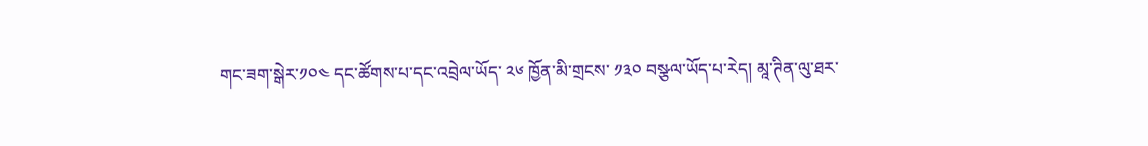གང་ཟག་སྒེར་༡༠༤ དང་ཚོགས་པ་དང་འབྲེལ་ཡོད་ ༢༦ ཁྱོན་མི་གྲངས་ ༡༣༠ བསྩལ་ཡོད་པ་རེད། མཱ་ཊིན་ལུ་ཐར་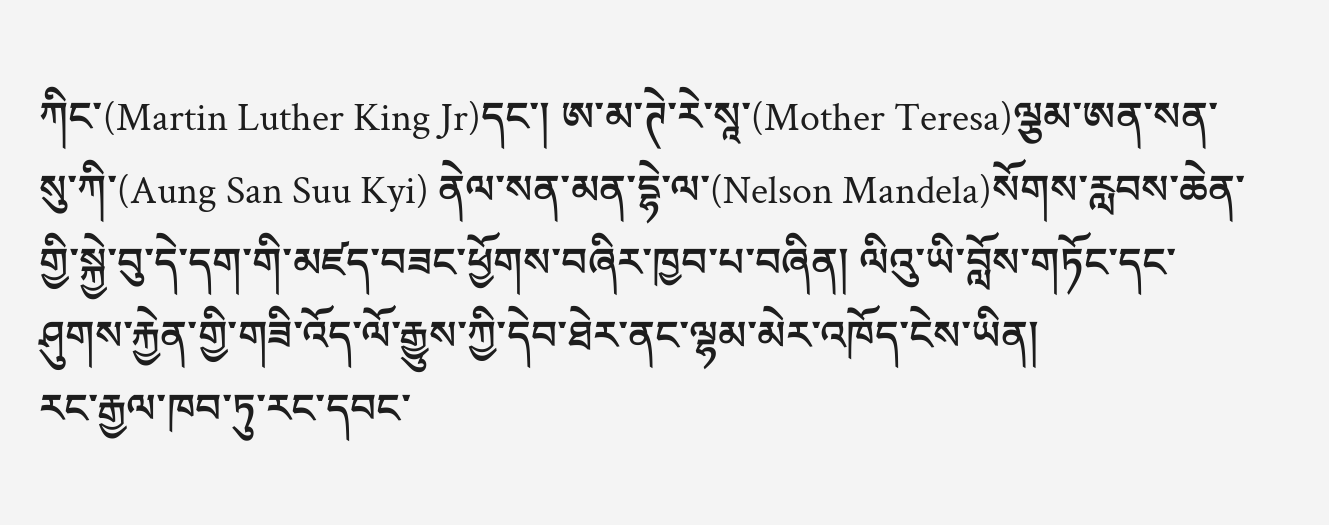ཀིང་(Martin Luther King Jr)དང་། ཨ་མ་ཊེ་རེ་སཱ་(Mother Teresa)ལྕམ་ཨན་སན་སུ་ཀི་(Aung San Suu Kyi) ནེལ་སན་མན་དྷེ་ལ་(Nelson Mandela)སོགས་རླབས་ཆེན་གྱི་སྐྱེ་བུ་དེ་དག་གི་མཛད་བཟང་ཕྱོགས་བཞིར་ཁྱབ་པ་བཞིན། ལིའུ་ཡི་བློས་གཏོང་དང་ཤུགས་རྐྱེན་གྱི་གཟི་འོད་ལོ་རྒྱུས་ཀྱི་དེབ་ཐེར་ནང་ལྷམ་མེར་འཁོད་ངེས་ཡིན།
རང་རྒྱལ་ཁབ་ཏུ་རང་དབང་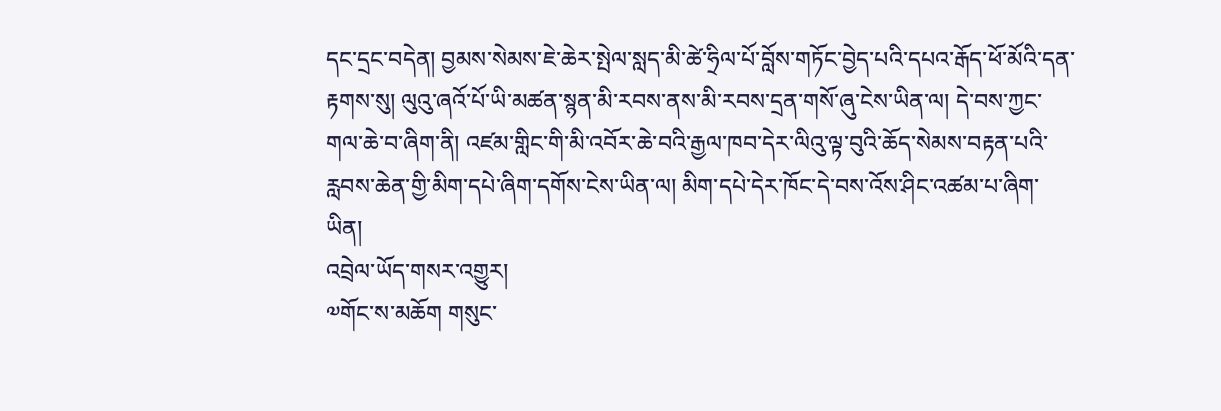དང་དྲང་བདེན། བྱམས་སེམས་ཇེ་ཆེར་སྤེལ་སླད་མི་ཚེ་ཧྲིལ་པོ་བློས་གཏོང་བྱེད་པའི་དཔའ་རྒོད་ཕོ་མོའི་དན་རྟགས་སུ། ལུའུ་ཞའོ་པོ་ཡི་མཚན་སྙན་མི་རབས་ནས་མི་རབས་དྲན་གསོ་ཞུ་ངེས་ཡིན་ལ། དེ་བས་ཀྱང་གལ་ཆེ་བ་ཞིག་ནི། འཛམ་གླིང་གི་མི་འབོར་ཆེ་བའི་རྒྱལ་ཁབ་དེར་ལིའུ་ལྟ་བུའི་ཆོད་སེམས་བརྟན་པའི་རླབས་ཆེན་གྱི་མིག་དཔེ་ཞིག་དགོས་ངེས་ཡིན་ལ། མིག་དཔེ་དེར་ཁོང་དེ་བས་འོས་ཤིང་འཚམ་པ་ཞིག་ཡིན།
འབྲེལ་ཡོད་གསར་འགྱུར།
༧གོང་ས་མཆོག གསུང་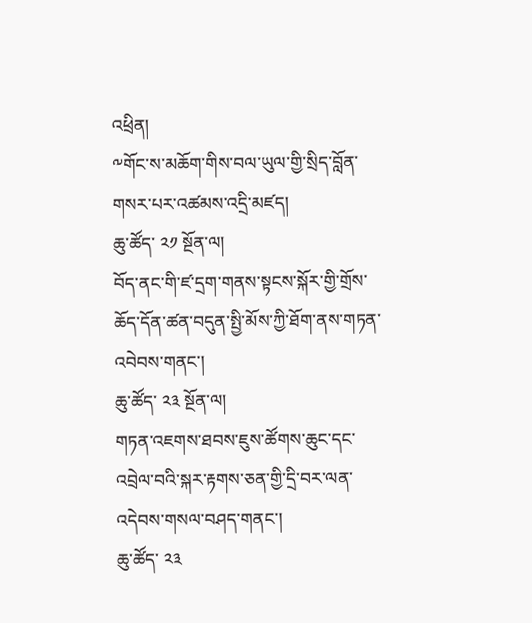འཕྲིན།
༸གོང་ས་མཆོག་གིས་བལ་ཡུལ་གྱི་སྲིད་བློན་གསར་པར་འཚམས་འདྲི་མཛད།
ཆུ་ཚོད་ ༢༡ སྔོན་ལ།
བོད་ནང་གི་ཛ་དྲག་གནས་སྟངས་སྐོར་གྱི་གྲོས་ཆོད་དོན་ཚན་བདུན་སྤྱི་མོས་ཀྱི་ཐོག་ནས་གཏན་འབེབས་གནང་།
ཆུ་ཚོད་ ༢༣ སྔོན་ལ།
གཏན་འཇགས་ཐབས་ཇུས་ཚོགས་ཆུང་དང་འབྲེལ་བའི་སྐར་རྟགས་ཅན་གྱི་དྲི་བར་ལན་འདེབས་གསལ་བཤད་གནང་།
ཆུ་ཚོད་ ༢༣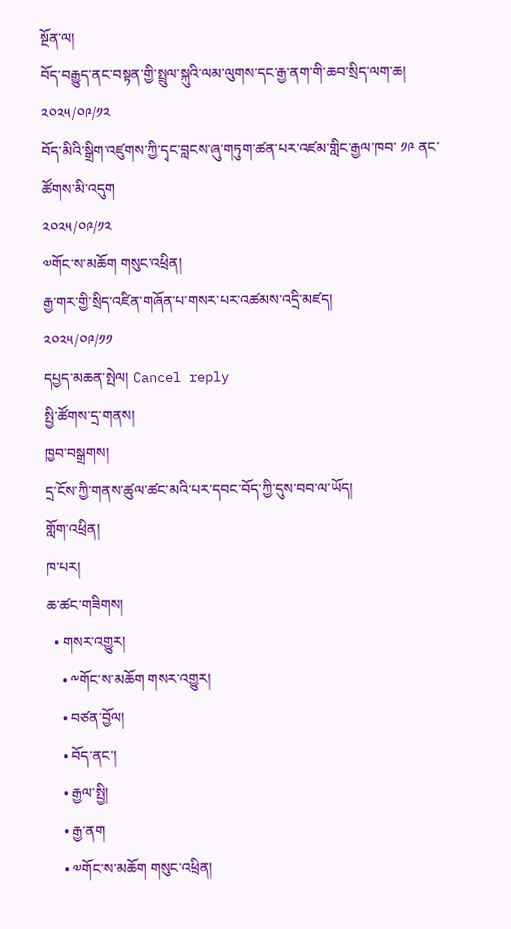སྔོན་ལ།
བོད་བརྒྱུད་ནང་བསྟན་གྱི་སྤྲུལ་སྐུའི་ལམ་ལུགས་དང་རྒྱ་ནག་གི་ཆབ་སྲིད་ལག་ཆ།
༢༠༢༥/༠༩/༡༢
བོད་མིའི་སྒྲིག་འཛུགས་ཀྱི་དྭང་བླངས་ཞུ་གཏུག་ཚན་པར་འཛམ་གླིང་རྒྱལ་ཁབ་ ༡༩ ནང་ཚོགས་མི་འདུག
༢༠༢༥/༠༩/༡༢
༧གོང་ས་མཆོག གསུང་འཕྲིན།
རྒྱ་གར་གྱི་སྲིད་འཛིན་གཞོན་པ་གསར་པར་འཚམས་འདྲི་མཛད།
༢༠༢༥/༠༩/༡༡
དཔྱད་མཆན་སྤེལ། Cancel reply
སྤྱི་ཚོགས་དྲ་གནས།
ཁྱབ་བསྒྲགས།
དྲ་ངོས་ཀྱི་གནས་ཚུལ་ཚང་མའི་པར་དབང་བོད་ཀྱི་དུས་བབ་ལ་ཡོད།
གློག་འཕྲིན།
ཁ་པར།
ཆ་ཚང་གཟིགས།
  • གསར་འགྱུར།
    • ༸གོང་ས་མཆོག གསར་འགྱུར།
    • བཙན་བྱོལ།
    • བོད་ནང་།
    • རྒྱལ་སྤྱི།
    • རྒྱ་ནག
    • ༧གོང་ས་མཆོག གསུང་འཕྲིན།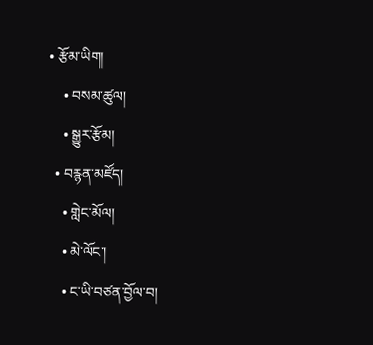• རྩོམ་ཡིག།
    • བསམ་ཚུལ།
    • སྒྱུར་རྩོམ།
  • བརྙན་མཛོད།
    • གླེང་མོལ།
    • མེ་ལོང་།
    • ང་ཡི་བཙན་བྱོལ་བ།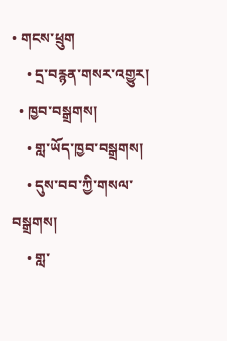• གངས་ཕྲུག
    • དྲ་བརྙན་གསར་འགྱུར།
  • ཁྱབ་བསྒྲགས།
    • གླ་ཡོད་ཁྱབ་བསྒྲགས།
    • དུས་བབ་ཀྱི་གསལ་བསྒྲགས།
    • གླ་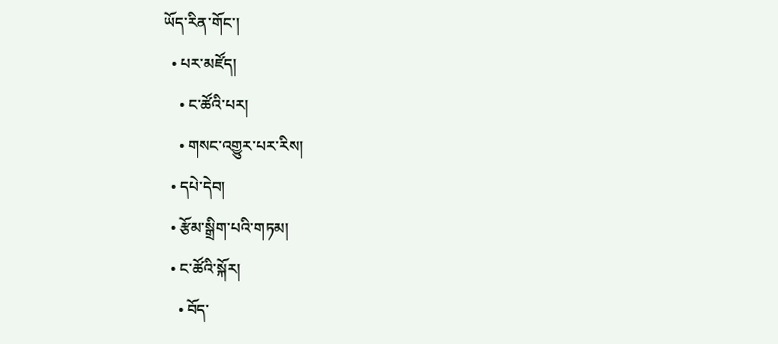ཡོད་རིན་གོང་།
  • པར་མཛོད།
    • ང་ཚོའི་པར།
    • གསང་འགྱུར་པར་རིས།
  • དཔེ་དེབ།
  • རྩོམ་སྒྲིག་པའི་གཏམ།
  • ང་ཚོའི་སྐོར།
    • བོད་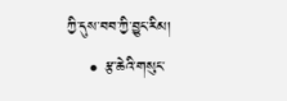ཀྱི་དུས་བབ་ཀྱི་བྱུང་རིམ།
    • རྩ་ཆེའི་གསུང་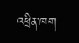འཕྲིན་ཁག